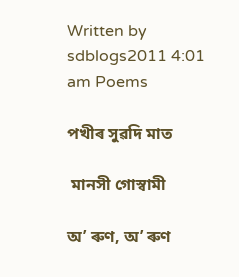Written by sdblogs2011 4:01 am Poems

পখীৰ সুৱদি মাত

 মানসী গোস্বামী

অ’ ৰুণ, অ’ ৰুণ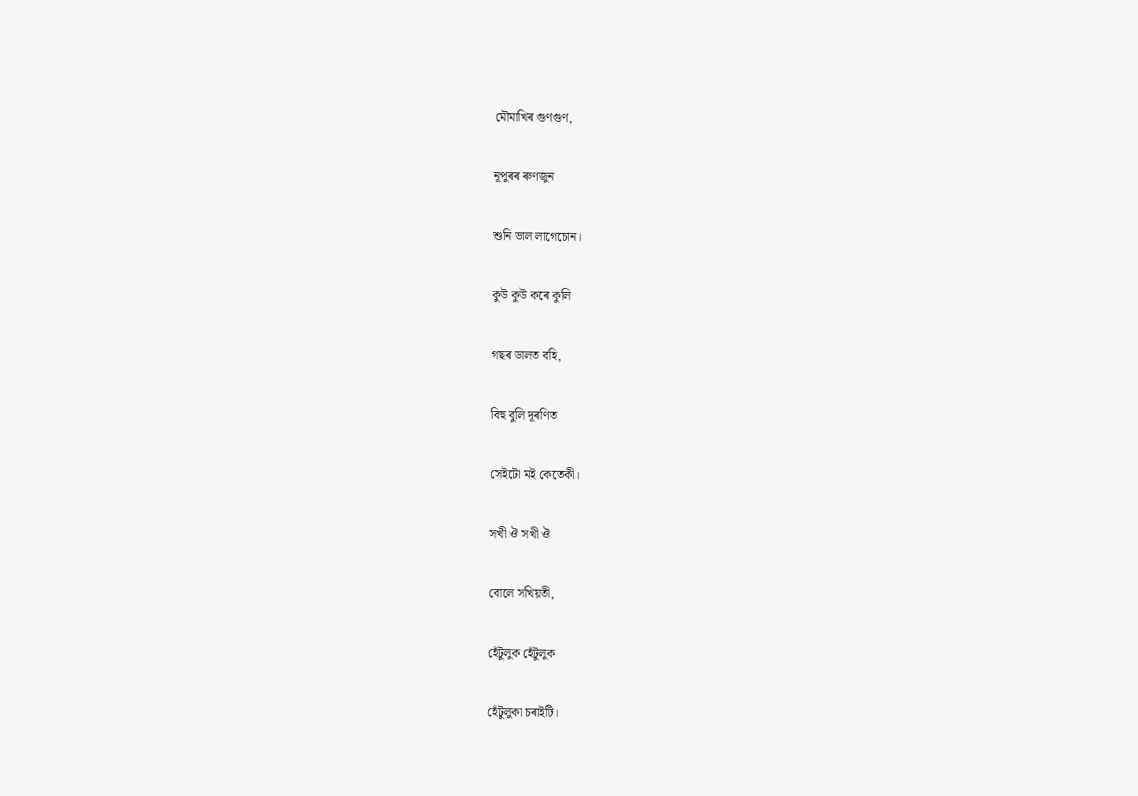মৌমাখিৰ গুণগুণ,

নূপুৰৰ ৰুণজুন

শুনি ভাল লাগেচোন।

কুউ কুউ কৰে কুলি

গছৰ ডালত বহি,

বিহু বুলি দূৰণিত

সেইটো মই কেতেকী।

সখী ঔ সখী ঔ

বোলে সখিয়তী,

হেঁটুলুক হেঁটুলুক

হেঁটুলুকা চৰাইটি।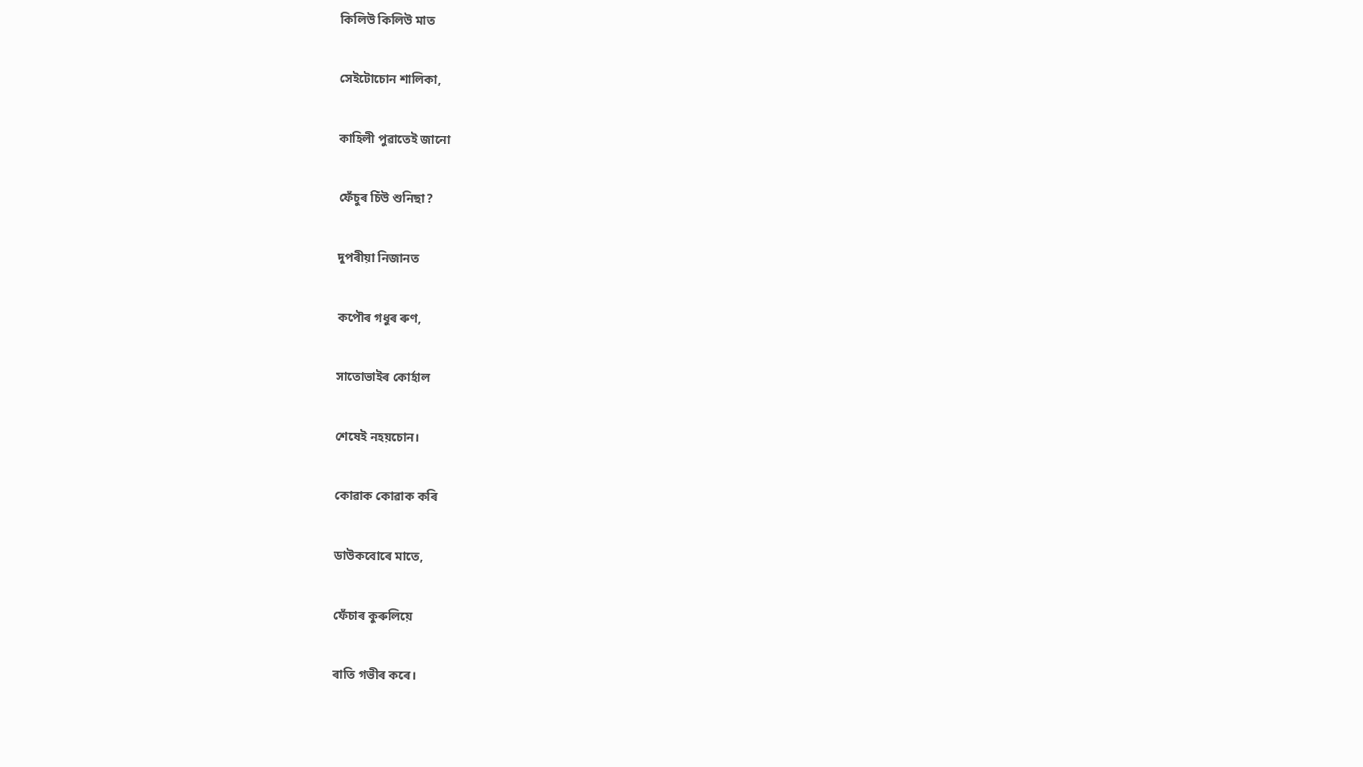কিলিউ কিলিউ মাত

সেইটোচোন শালিকা,

কাহিলী পুৱাতেই জানো

ফেঁচুৰ চিঁউ শুনিছা?

দুপৰীয়া নিজানত

কপৌৰ গধুৰ ৰুণ,

সাতোভাইৰ কোৰ্হাল

শেষেই নহয়চোন।

কোৱাক কোৱাক কৰি

ডাউকবোৰে মাতে,

ফেঁচাৰ কুৰুলিয়ে

ৰাতি গভীৰ কৰে।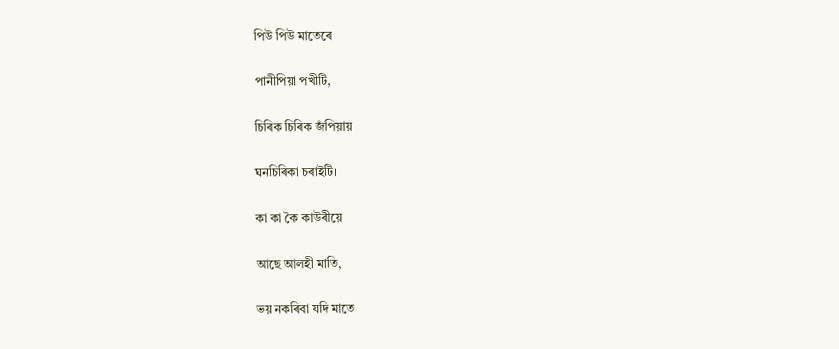পিউ পিউ মাতেৰে

পানীপিয়া পখীটি,

চিৰিক চিৰিক জঁপিয়ায়

ঘনচিৰিকা চৰাইটি।

কা কা কৈ কাউৰীয়ে

আছে আলহী মাতি,

ভয় নকৰিবা যদি মাতে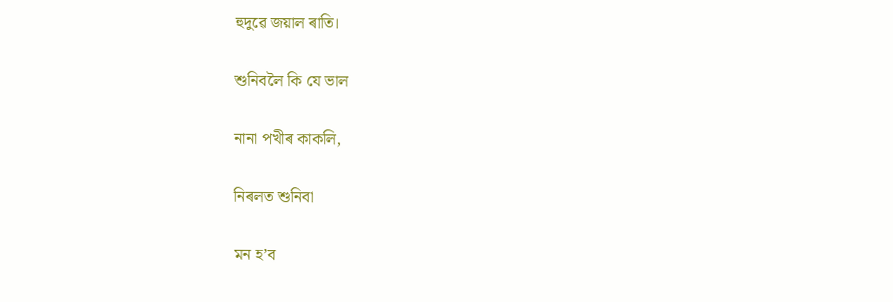হুদুৱে জয়াল ৰাতি।

শুনিবলৈ কি যে ভাল

নানা পখীৰ কাকলি,

নিৰলত শুনিবা

মন হ’ব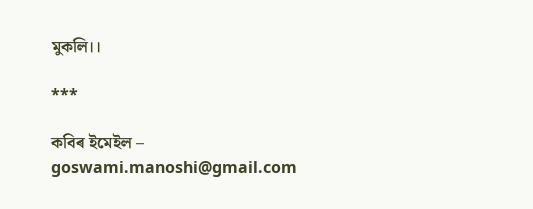মুকলি।।

***

কবিৰ ইমেইল – goswami.manoshi@gmail.com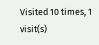Visited 10 times, 1 visit(s)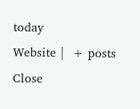today
Website |  + posts
Close